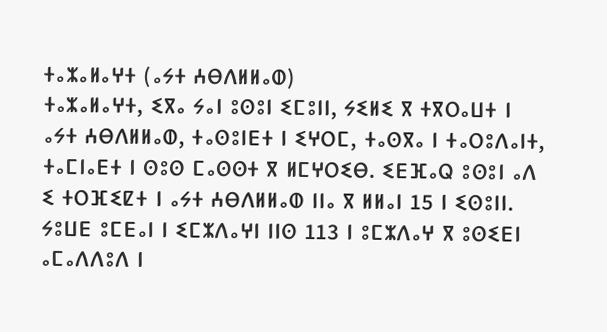ⵜⴰⵣⴰⵍⴰⵖⵜ (ⴰⵢⵜ ⵄⴱⴷⵍⵍⴰⵀ)
ⵜⴰⵣⴰⵍⴰⵖⵜ, ⵉⴳⴰ ⵢⴰⵏ ⵓⵙⵓⵏ ⵉⵎⵓⵏⵏ, ⵢⵉⵍⵉ ⴳ ⵜⴳⵔⴰⵡⵜ ⵏ ⴰⵢⵜ ⵄⴱⴷⵍⵍⴰⵀ, ⵜⴰⵙⵓⵏⴹⵜ ⵏ ⵉⵖⵔⵎ, ⵜⴰⵙⴳⴰ ⵏ ⵜⴰⵔⵓⴷⴰⵏⵜ, ⵜⴰⵎⵏⴰⴹⵜ ⵏ ⵙⵓⵙ ⵎⴰⵙⵙⵜ ⴳ ⵍⵎⵖⵔⵉⴱ. ⵉⴹⴼⴰⵕ ⵓⵙⵓⵏ ⴰⴷ ⵉ ⵜⵔⴼⵉⵇⵜ ⵏ ⴰⵢⵜ ⵄⴱⴷⵍⵍⴰⵀ ⵏⵏⴰ ⴳ ⵍⵍⴰⵏ 15 ⵏ ⵉⵙⵓⵏⵏ. ⵢⵓⵡⴹ ⵓⵎⴹⴰⵏ ⵏ ⵉⵎⵣⴷⴰⵖⵏ ⵏⵏⵙ 113 ⵏ ⵓⵎⵣⴷⴰⵖ ⴳ ⵓⵙⵉⴹⵏ ⴰⵎⴰⴷⴷⵓⴷ ⵏ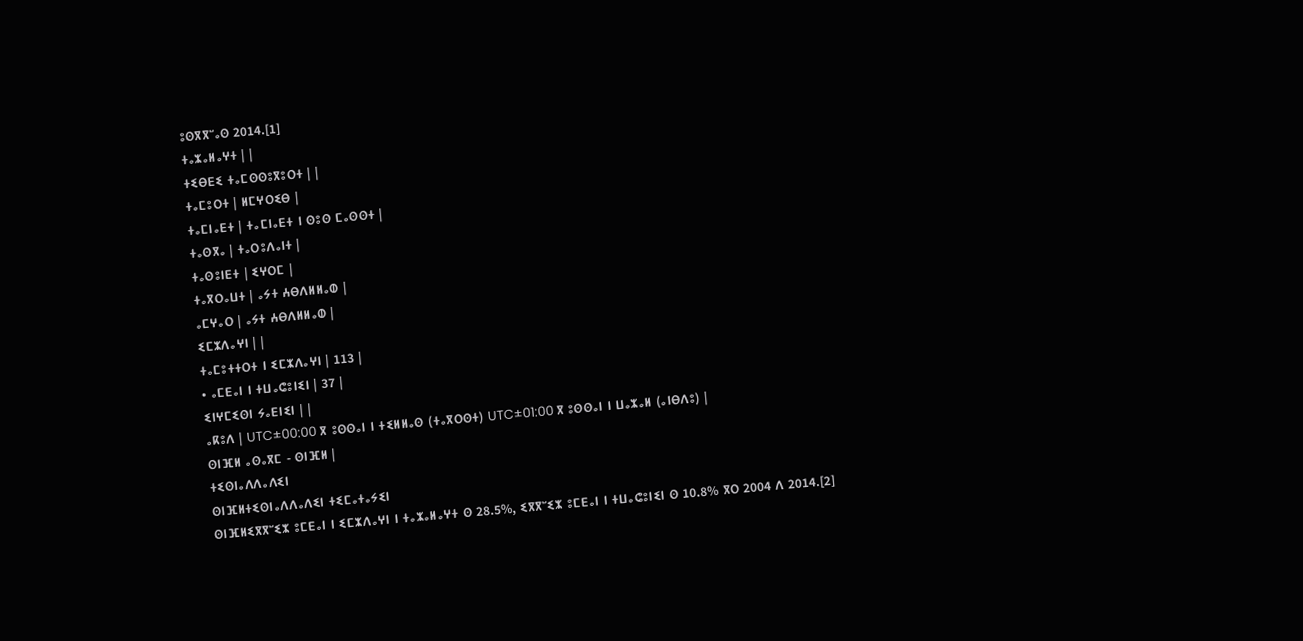ⵓⵙⴳⴳⵯⴰⵙ 2014.[1]
ⵜⴰⵣⴰⵍⴰⵖⵜ | |
ⵜⵉⴱⴹⵉ ⵜⴰⵎⵙⵙⵓⴳⵓⵔⵜ | |
ⵜⴰⵎⵓⵔⵜ | ⵍⵎⵖⵔⵉⴱ |
ⵜⴰⵎⵏⴰⴹⵜ | ⵜⴰⵎⵏⴰⴹⵜ ⵏ ⵙⵓⵙ ⵎⴰⵙⵙⵜ |
ⵜⴰⵙⴳⴰ | ⵜⴰⵔⵓⴷⴰⵏⵜ |
ⵜⴰⵙⵓⵏⴹⵜ | ⵉⵖⵔⵎ |
ⵜⴰⴳⵔⴰⵡⵜ | ⴰⵢⵜ ⵄⴱⴷⵍⵍⴰⵀ |
ⴰⵎⵖⴰⵔ | ⴰⵢⵜ ⵄⴱⴷⵍⵍⴰⵀ |
ⵉⵎⵣⴷⴰⵖⵏ | |
ⵜⴰⵎⵓⵜⵜⵔⵜ ⵏ ⵉⵎⵣⴷⴰⵖⵏ | 113 |
• ⴰⵎⴹⴰⵏ ⵏ ⵜⵡⴰⵛⵓⵏⵉⵏ | 37 |
ⵉⵏⵖⵎⵉⵙⵏ ⵢⴰⴹⵏⵉⵏ | |
ⴰⴽⵓⴷ | UTC±00:00 ⴳ ⵓⵙⵙⴰⵏ ⵏ ⵜⵉⵍⵍⴰⵙ (ⵜⴰⴳⵔⵙⵜ) UTC±01:00 ⴳ ⵓⵙⵙⴰⵏ ⵏ ⵡⴰⵣⴰⵍ (ⴰⵏⴱⴷⵓ) |
ⵙⵏⴼⵍ ⴰⵙⴰⴳⵎ - ⵙⵏⴼⵍ |
ⵜⵉⵙⵏⴰⴷⴷⴰⴷⵉⵏ
ⵙⵏⴼⵍⵜⵉⵙⵏⴰⴷⴷⴰⴷⵉⵏ ⵜⵉⵎⴰⵜⴰⵢⵉⵏ
ⵙⵏⴼⵍⵉⴳⴳⵯⵉⵣ ⵓⵎⴹⴰⵏ ⵏ ⵉⵎⵣⴷⴰⵖⵏ ⵏ ⵜⴰⵣⴰⵍⴰⵖⵜ ⵙ 28.5%, ⵉⴳⴳⵯⵉⵣ ⵓⵎⴹⴰⵏ ⵏ ⵜⵡⴰⵛⵓⵏⵉⵏ ⵙ 10.8% ⴳⵔ 2004 ⴷ 2014.[2]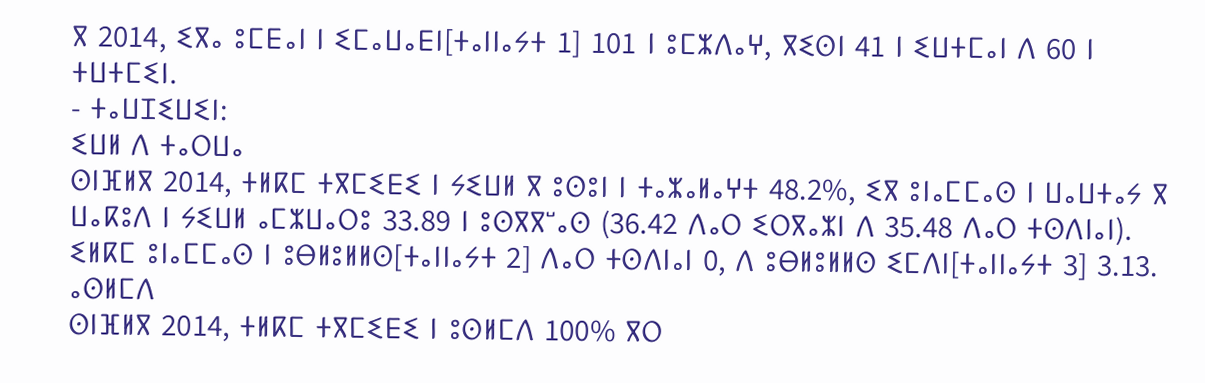ⴳ 2014, ⵉⴳⴰ ⵓⵎⴹⴰⵏ ⵏ ⵉⵎⴰⵡⴰⴹⵏ[ⵜⴰⵏⵏⴰⵢⵜ 1] 101 ⵏ ⵓⵎⵣⴷⴰⵖ, ⴳⵉⵙⵏ 41 ⵏ ⵉⵡⵜⵎⴰⵏ ⴷ 60 ⵏ ⵜⵡⵜⵎⵉⵏ.
- ⵜⴰⵡⵊⵉⵡⵉⵏ:
ⵉⵡⵍ ⴷ ⵜⴰⵔⵡⴰ
ⵙⵏⴼⵍⴳ 2014, ⵜⵍⴽⵎ ⵜⴳⵎⵉⴹⵉ ⵏ ⵢⵉⵡⵍ ⴳ ⵓⵙⵓⵏ ⵏ ⵜⴰⵣⴰⵍⴰⵖⵜ 48.2%, ⵉⴳ ⵓⵏⴰⵎⵎⴰⵙ ⵏ ⵡⴰⵡⵜⴰⵢ ⴳ ⵡⴰⴽⵓⴷ ⵏ ⵢⵉⵡⵍ ⴰⵎⵣⵡⴰⵔⵓ 33.89 ⵏ ⵓⵙⴳⴳⵯⴰⵙ (36.42 ⴷⴰⵔ ⵉⵔⴳⴰⵣⵏ ⴷ 35.48 ⴷⴰⵔ ⵜⵙⴷⵏⴰⵏ). ⵉⵍⴽⵎ ⵓⵏⴰⵎⵎⴰⵙ ⵏ ⵓⴱⵍⵓⵍⵍⵙ[ⵜⴰⵏⵏⴰⵢⵜ 2] ⴷⴰⵔ ⵜⵙⴷⵏⴰⵏ 0, ⴷ ⵓⴱⵍⵓⵍⵍⵙ ⵉⵎⴷⵏ[ⵜⴰⵏⵏⴰⵢⵜ 3] 3.13.
ⴰⵙⵍⵎⴷ
ⵙⵏⴼⵍⴳ 2014, ⵜⵍⴽⵎ ⵜⴳⵎⵉⴹⵉ ⵏ ⵓⵙⵍⵎⴷ 100% ⴳⵔ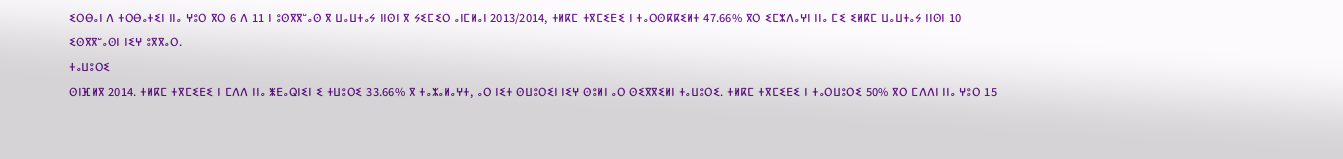ⵉⵔⴱⴰⵏ ⴷ ⵜⵔⴱⴰⵜⵉⵏ ⵏⵏⴰ ⵖⵓⵔ ⴳⵔ 6 ⴷ 11 ⵏ ⵓⵙⴳⴳⵯⴰⵙ ⴳ ⵡⴰⵡⵜⴰⵢ ⵏⵏⵙⵏ ⴳ ⵢⵉⵎⵉⵔ ⴰⵏⵎⵍⴰⵏ 2013/2014, ⵜⵍⴽⵎ ⵜⴳⵎⵉⴹⵉ ⵏ ⵜⴰⵔⵙⴽⴽⵉⵍⵜ 47.66% ⴳⵔ ⵉⵎⵣⴷⴰⵖⵏ ⵏⵏⴰ ⵎⵉ ⵉⵍⴽⵎ ⵡⴰⵡⵜⴰⵢ ⵏⵏⵙⵏ 10 ⵉⵙⴳⴳⵯⴰⵙⵏ ⵏⵉⵖ ⵓⴳⴳⴰⵔ.
ⵜⴰⵡⵓⵔⵉ
ⵙⵏⴼⵍⴳ 2014. ⵜⵍⴽⵎ ⵜⴳⵎⵉⴹⵉ ⵏ ⵎⴷⴷ ⵏⵏⴰ ⵥⴹⴰⵕⵏⵉⵏ ⵉ ⵜⵡⵓⵔⵉ 33.66% ⴳ ⵜⴰⵣⴰⵍⴰⵖⵜ, ⴰⵔ ⵏⵉⵜ ⵙⵡⵓⵔⵉⵏ ⵏⵉⵖ ⵙⵓⵍⵏ ⴰⵔ ⵙⵉⴳⴳⵉⵍⵏ ⵜⴰⵡⵓⵔⵉ. ⵜⵍⴽⵎ ⵜⴳⵎⵉⴹⵉ ⵏ ⵜⴰⵔⵡⵓⵔⵉ 50% ⴳⵔ ⵎⴷⴷⵏ ⵏⵏⴰ ⵖⵓⵔ 15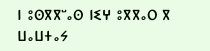ⵏ ⵓⵙⴳⴳⵯⴰⵙ ⵏⵉⵖ ⵓⴳⴳⴰⵔ ⴳ ⵡⴰⵡⵜⴰⵢ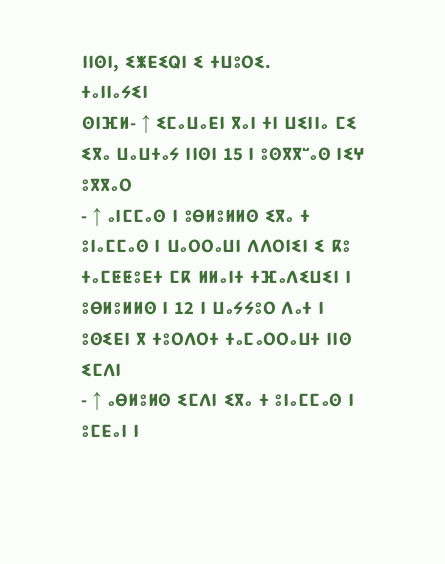ⵏⵏⵙⵏ, ⵉⵥⴹⵉⵕⵏ ⵉ ⵜⵡⵓⵔⵉ.
ⵜⴰⵏⵏⴰⵢⵉⵏ
ⵙⵏⴼⵍ- ↑ ⵉⵎⴰⵡⴰⴹⵏ ⴳⴰⵏ ⵜⵏ ⵡⵉⵏⵏⴰ ⵎⵉ ⵉⴳⴰ ⵡⴰⵡⵜⴰⵢ ⵏⵏⵙⵏ 15 ⵏ ⵓⵙⴳⴳⵯⴰⵙ ⵏⵉⵖ ⵓⴳⴳⴰⵔ
- ↑ ⴰⵏⵎⵎⴰⵙ ⵏ ⵓⴱⵍⵓⵍⵍⵙ ⵉⴳⴰ ⵜ ⵓⵏⴰⵎⵎⴰⵙ ⵏ ⵡⴰⵔⵔⴰⵡⵏ ⴷⴷⵔⵏⵉⵏ ⵉ ⴽⵓ ⵜⴰⵎⵟⵟⵓⴹⵜ ⵎⴽ ⵍⵍⴰⵏⵜ ⵜⴼⴰⴷⵉⵡⵉⵏ ⵏ ⵓⴱⵍⵓⵍⵍⵙ ⵏ 12 ⵏ ⵡⴰⵢⵢⵓⵔ ⴷⴰⵜ ⵏ ⵓⵙⵉⴹⵏ ⴳ ⵜⵓⵔⴷⵔⵜ ⵜⴰⵎⴰⵔⵔⴰⵡⵜ ⵏⵏⵙ ⵉⵎⴷⵏ
- ↑ ⴰⴱⵍⵓⵍⵙ ⵉⵎⴷⵏ ⵉⴳⴰ ⵜ ⵓⵏⴰⵎⵎⴰⵙ ⵏ ⵓⵎⴹⴰⵏ ⵏ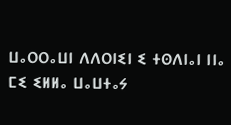ⵡⴰⵔⵔⴰⵡⵏ ⴷⴷⵔⵏⵉⵏ ⵉ ⵜⵙⴷⵏⴰⵏ ⵏⵏⴰ ⵎⵉ ⵉⵍⵍⴰ ⵡⴰⵡⵜⴰⵢ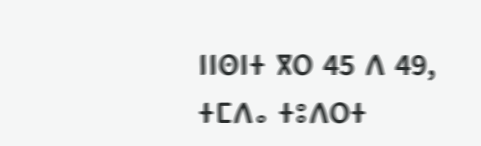ⵏⵏⵙⵏⵜ ⴳⵔ 45 ⴷ 49, ⵜⵎⴷⴰ ⵜⵓⴷⵔⵜ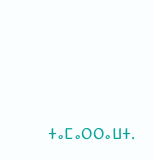ⵜⴰⵎⴰⵔⵔⴰⵡⵜ.